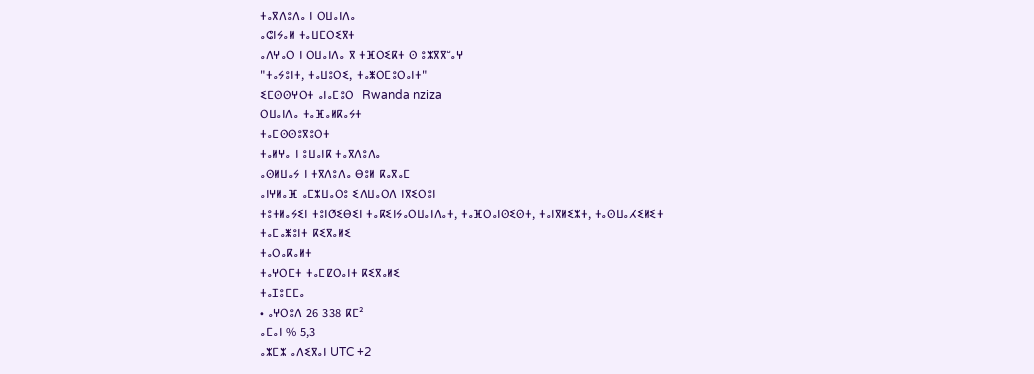ⵜⴰⴳⴷⵓⴷⴰ ⵏ ⵔⵡⴰⵏⴷⴰ
ⴰⵛⵏⵢⴰⵍ ⵜⴰⵡⵎⵔⵉⴳⵜ
ⴰⴷⵖⴰⵔ ⵏ ⵔⵡⴰⵏⴷⴰ ⴳ ⵜⴼⵔⵉⴽⵜ ⵙ ⵓⵣⴳⴳⵯⴰⵖ
"ⵜⴰⵢⵓⵏⵜ, ⵜⴰⵡⵓⵔⵉ, ⵜⴰⵥⵔⵎⵓⵔⴰⵏⵜ"
ⵉⵎⵙⵙⵖⵔⵜ ⴰⵏⴰⵎⵓⵔ  Rwanda nziza
ⵔⵡⴰⵏⴷⴰ ⵜⴰⴼⴰⵍⴽⴰⵢⵜ
ⵜⴰⵎⵙⵙⵓⴳⵓⵔⵜ
ⵜⴰⵍⵖⴰ ⵏ ⵓⵡⴰⵏⴽ ⵜⴰⴳⴷⵓⴷⴰ
ⴰⵙⵍⵡⴰⵢ ⵏ ⵜⴳⴷⵓⴷⴰ ⴱⵓⵍ ⴽⴰⴳⴰⵎ
ⴰⵏⵖⵍⴰⴼ ⴰⵎⵣⵡⴰⵔⵓ ⵉⴷⵡⴰⵔⴷ ⵏⴳⵉⵔⵓⵏ
ⵜⵓⵜⵍⴰⵢⵉⵏ ⵜⵓⵏⵚⵉⴱⵉⵏ ⵜⴰⴽⵉⵏⵢⴰⵔⵡⴰⵏⴷⴰⵜ, ⵜⴰⴼⵔⴰⵏⵙⵉⵙⵜ, ⵜⴰⵏⴳⵍⵉⵣⵜ, ⵜⴰⵙⵡⴰⵃⵉⵍⵉⵜ
ⵜⴰⵎⴰⵥⵓⵏⵜ ⴽⵉⴳⴰⵍⵉ
ⵜⴰⵔⴰⴽⴰⵍⵜ
ⵜⴰⵖⵔⵎⵜ ⵜⴰⵎⵇⵔⴰⵏⵜ ⴽⵉⴳⴰⵍⵉ
ⵜⴰⵊⵓⵎⵎⴰ
• ⴰⵖⵔⵓⴷ 26 338 ⴽⵎ²
ⴰⵎⴰⵏ % 5,3
ⴰⵣⵎⵣ ⴰⴷⵉⴳⴰⵏ UTC +2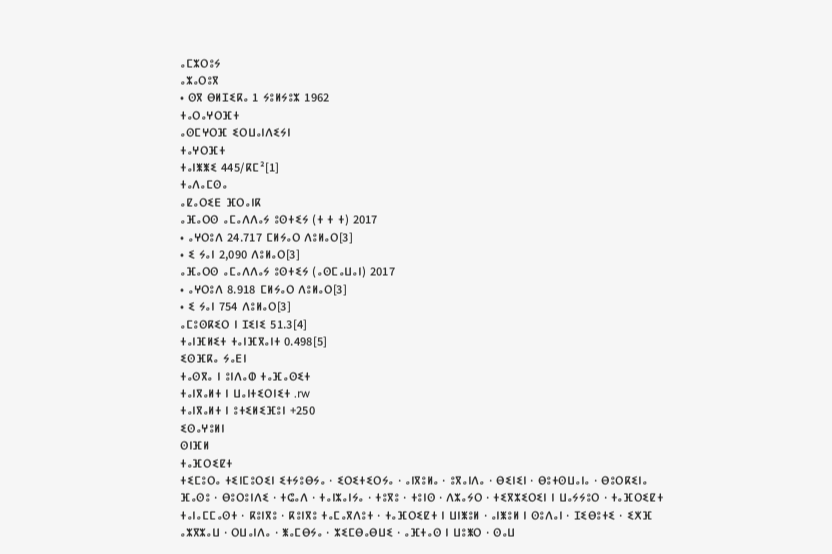ⴰⵎⵣⵔⵓⵢ
ⴰⵣⴰⵔⵓⴳ
• ⵙⴳ ⴱⵍⵊⵉⴽⴰ 1 ⵢⵓⵍⵢⵓⵣ 1962
ⵜⴰⵔⴰⵖⵔⴼⵜ
ⴰⵙⵎⵖⵔⴼ ⵉⵔⵡⴰⵏⴷⵉⵢⵏ
ⵜⴰⵖⵔⴼⵜ
ⵜⴰⵏⵥⵥⵉ 445/ⴽⵎ²[1]
ⵜⴰⴷⴰⵎⵙⴰ
ⴰⵇⴰⵔⵉⴹ ⴼⵔⴰⵏⴽ
ⴰⴼⴰⵔⵙ ⴰⵎⴰⴷⴷⴰⵢ ⵓⵙⵜⵉⵢ (ⵜ ⵜ ⵜ) 2017
• ⴰⵖⵔⵓⴷ 24.717 ⵎⵍⵢⴰⵔ ⴷⵓⵍⴰⵔ[3]
• ⵉ ⵢⴰⵏ 2,090 ⴷⵓⵍⴰⵔ[3]
ⴰⴼⴰⵔⵙ ⴰⵎⴰⴷⴷⴰⵢ ⵓⵙⵜⵉⵢ (ⴰⵙⵎⴰⵡⴰⵏ) 2017
• ⴰⵖⵔⵓⴷ 8.918 ⵎⵍⵢⴰⵔ ⴷⵓⵍⴰⵔ[3]
• ⵉ ⵢⴰⵏ 754 ⴷⵓⵍⴰⵔ[3]
ⴰⵎⵓⵙⴽⵉⵔ ⵏ ⵊⵉⵏⵉ 51.3[4]
ⵜⴰⵏⴼⵍⵉⵜ ⵜⴰⵏⴼⴳⴰⵏⵜ 0.498[5]
ⵉⵙⴼⴽⴰ ⵢⴰⴹⵏ
ⵜⴰⵙⴳⴰ ⵏ ⵓⵏⴷⴰⵀ ⵜⴰⴼⴰⵙⵉⵜ
ⵜⴰⵏⴳⴰⵍⵜ ⵏ ⵡⴰⵏⵜⵉⵔⵏⵉⵜ .rw
ⵜⴰⵏⴳⴰⵍⵜ ⵏ ⵓⵜⵉⵍⵉⴼⵓⵏ +250
ⵉⵙⴰⵖⵓⵍⵏ
ⵙⵏⴼⵍ
ⵜⴰⴼⵔⵉⵇⵜ
ⵜⵉⵎⵓⵔⴰ ⵜⵉⵏⵎⵓⵔⵉⵏ ⵉⵜⵢⵓⴱⵢⴰ · ⵉⵔⵉⵜⵉⵔⵢⴰ · ⴰⵏⴳⵓⵍⴰ · ⵓⴳⴰⵏⴷⴰ · ⴱⵉⵏⵉⵏ · ⴱⵓⵜⵙⵡⴰⵏⴰ · ⴱⵓⵔⴽⵉⵏⴰ ⴼⴰⵙⵓ · ⴱⵓⵔⵓⵏⴷⵉ · ⵜⵛⴰⴷ · ⵜⴰⵏⵣⴰⵏⵢⴰ · ⵜⵓⴳⵓ · ⵜⵓⵏⵙ · ⴷⵣⴰⵢⵔ · ⵜⵉⴳⵣⵉⵔⵉⵏ ⵏ ⵡⴰⵢⵢⵓⵔ · ⵜⴰⴼⵔⵉⵇⵜ ⵜⴰⵏⴰⵎⵎⴰⵙⵜ · ⴽⵓⵏⴳⵓ · ⴽⵓⵏⴳⵓ ⵜⴰⵎⴰⴳⴷⵓⵜ · ⵜⴰⴼⵔⵉⵇⵜ ⵏ ⵡⵏⵥⵓⵍ · ⴰⵏⵥⵓⵍ ⵏ ⵙⵓⴷⴰⵏ · ⵊⵉⴱⵓⵜⵉ · ⵉⵅⴼ ⴰⵣⴳⵣⴰⵡ · ⵔⵡⴰⵏⴷⴰ · ⵥⴰⵎⴱⵢⴰ · ⵣⵉⵎⴱⴰⴱⵡⵉ · ⴰⴼⵜⴰⵙ ⵏ ⵡⵓⵥⵔ · ⵙⴰⵡ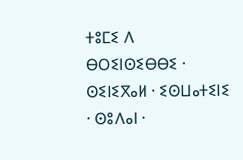ⵜⵓⵎⵉ ⴷ ⴱⵔⵉⵏⵙⵉⴱⴱⵉ · ⵙⵉⵏⵉⴳⴰⵍ · ⵉⵙⵡⴰⵜⵉⵏⵉ · ⵙⵓⴷⴰⵏ ·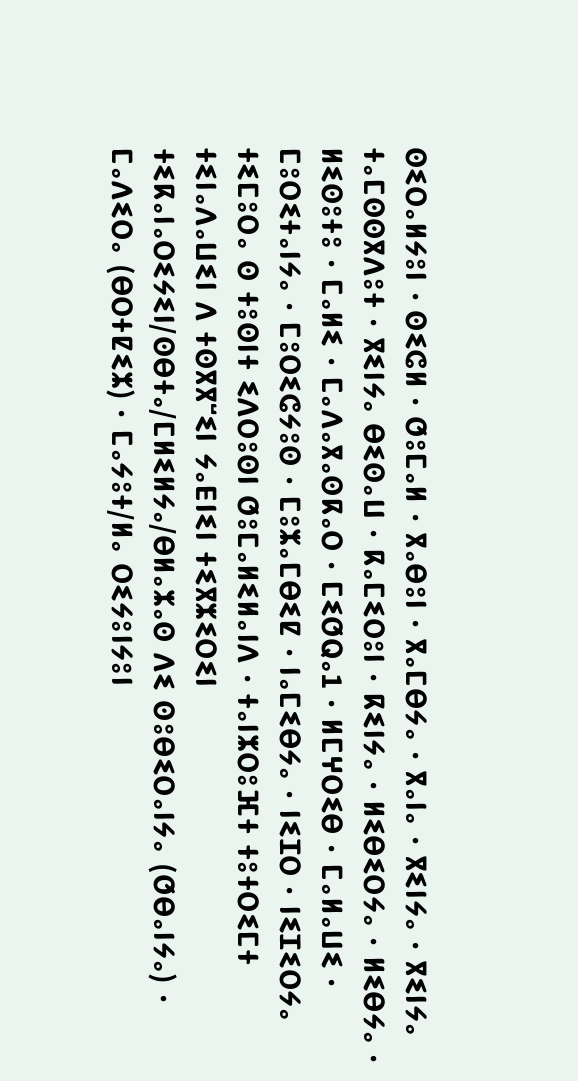ⵙⵉⵔⴰⵍⵢⵓⵏ · ⵙⵉⵛⵍ · ⵚⵓⵎⴰⵍ · ⴳⴰⴱⵓⵏ · ⴳⴰⵎⴱⵢⴰ · ⴳⴰⵏⴰ · ⴳⵉⵏⵢⴰ · ⴳⵉⵏⵢⴰ ⵜⴰⵎⵙⵙⴳⴷⵓⵜ · ⴳⵉⵏⵢⴰ ⴱⵉⵙⴰⵡ · ⴽⴰⵎⵉⵔⵓⵏ · ⴽⵉⵏⵢⴰ · ⵍⵉⴱⵉⵔⵢⴰ · ⵍⵉⴱⵢⴰ · ⵍⵉⵙⵓⵜⵓ · ⵎⴰⵍⵉ · ⵎⴰⴷⴰⴳⴰⵙⴽⴰⵔ · ⵎⵉⵚⵕⴰ1 · ⵍⵎⵖⵔⵉⴱ · ⵎⴰⵍⴰⵡⵉ · ⵎⵓⵔⵉⵜⴰⵏⵢⴰ · ⵎⵓⵔⵉⵛⵢⵓⵙ · ⵎⵓⵣⴰⵎⴱⵉⵇ · ⵏⴰⵎⵉⴱⵢⴰ · ⵏⵉⵊⵔ · ⵏⵉⵊⵉⵔⵢⴰ
ⵜⵉⵎⵓⵔⴰ ⵙ ⵜⵓⵙⵏⵜ ⵉⴷⵔⵓⵙⵏ ⵚⵓⵎⴰⵍⵉⵍⴰⵏⴷ · ⵜⴰⵏⵣⵔⵓⴼⵜ ⵜⵓⵜⵔⵉⵎⵜ
ⵜⵉⵏⴰⴷⴰⵡⵉⵏ ⴷ ⵜⵙⴳⴳⵯⵉⵏ ⵢⴰⴹⵏⵉⵏ ⵜⵉⴳⵣⵉⵔⵉⵏ ⵜⵉⴽⴰⵏⴰⵔⵉⵢⵉⵏ/ⵙⴱⵜⴰ/ⵎⵍⵉⵍⵢⴰ/ⴱⵍⴰⵣⴰⵙ ⴷⵉ ⵙⵓⴱⵉⵔⴰⵏⵢⴰ (ⵚⴱⴰⵏⵢⴰ) · ⵎⴰⴷⵉⵔⴰ (ⴱⵔⵜⵇⵉⵣ) · ⵎⴰⵢⵓⵜ/ⵍⴰ ⵔⵉⵢⵓⵏⵢⵓⵏ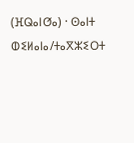(ⴼⵕⴰⵏⵚⴰ) · ⵙⴰⵏⵜ ⵀⵉⵍⴰⵏⴰ/ⵜⴰⴳⵣⵉⵔⵜ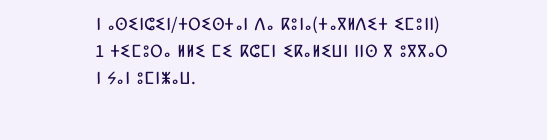ⵏ ⴰⵙⵉⵏⵛⵉⵏ/ⵜⵔⵉⵙⵜⴰⵏ ⴷⴰ ⴽⵓⵏⴰ(ⵜⴰⴳⵍⴷⵉⵜ ⵉⵎⵓⵏⵏ)
1 ⵜⵉⵎⵓⵔⴰ ⵍⵍⵉ ⵎⵉ ⴽⵛⵎⵏ ⵉⴽⴰⵍⵉⵡⵏ ⵏⵏⵙ ⴳ ⵓⴳⴳⴰⵔ ⵏ ⵢⴰⵏ ⵓⵎⵏⵥⴰⵡ.